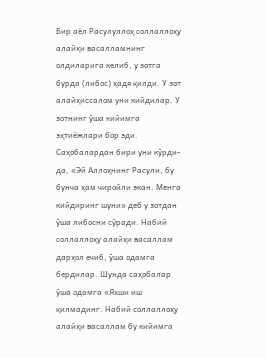Бир аёл Расулуллоҳ соллаллоҳу алайҳи васалламнинг олдиларига келиб, у зотга бурда (либос) ҳадя қилди. У зот алайҳиссалом уни кийдилар. У зотнинг ўша кийимга эҳтиёжлари бор эди. Саҳобалардан бири уни кўрди-да, «Эй Аллоҳнинг Расули, бу бунча ҳам чиройли экан. Менга кийдиринг шуни» деб у зотдан ўша либосни сўради. Набий соллаллоҳу алайҳи васаллам дарҳол ечиб, ўша одамга бердилар. Шунда саҳобалар ўша одамга «Яхши иш қилмадинг. Набий соллаллоҳу алайҳи васаллам бу кийимга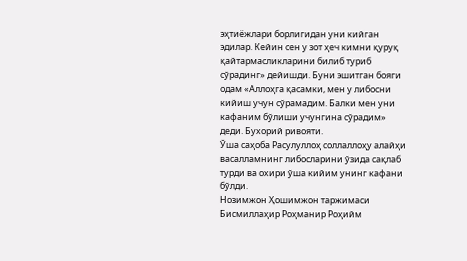эҳтиёжлари борлигидан уни кийган эдилар. Кейин сен у зот ҳеч кимни қуруқ қайтармасликларини билиб туриб сўрадинг» дейишди. Буни эшитган бояги одам «Аллоҳга қасамки, мен у либосни кийиш учун сўрамадим. Балки мен уни кафаним бўлиши учунгина сўрадим» деди. Бухорий ривояти.
Ўша саҳоба Расулуллоҳ соллаллоҳу алайҳи васалламнинг либосларини ўзида сақлаб турди ва охири ўша кийим унинг кафани бўлди.
Нозимжон Ҳошимжон таржимаси
Бисмиллаҳир Роҳманир Роҳийм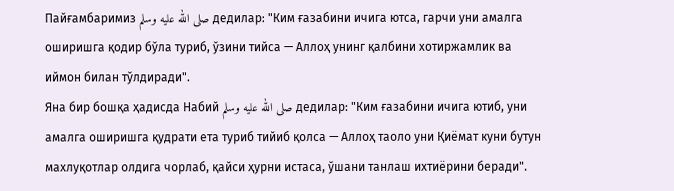Пайғамбаримиз صلى الله عليه وسلم дедилар: "Ким ғазабини ичига ютса, гарчи уни амалга оширишга қодир бўла туриб, ўзини тийса — Аллоҳ унинг қалбини хотиржамлик ва иймон билан тўлдиради".
Яна бир бошқа ҳадисда Набий صلى الله عليه وسلم дедилар: "Ким ғазабини ичига ютиб, уни амалга оширишга қудрати ета туриб тийиб қолса — Аллоҳ таоло уни Қиёмат куни бутун махлуқотлар олдига чорлаб, қайси ҳурни истаса, ўшани танлаш ихтиёрини беради".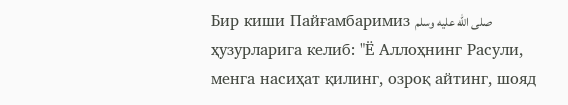Бир киши Пайғамбаримиз صلى الله عليه وسلم ҳузурларига келиб: "Ё Аллоҳнинг Расули, менга насиҳат қилинг, озроқ айтинг, шояд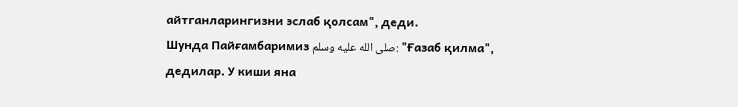айтганларингизни эслаб қолсам", деди.
Шунда Пайғамбаримиз صلى الله عليه وسلم: "Ғазаб қилма", дедилар. У киши яна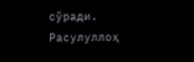сўради. Расулуллоҳ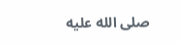صلى الله عليه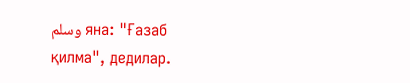وسلم яна: "Ғазаб қилма", дедилар.